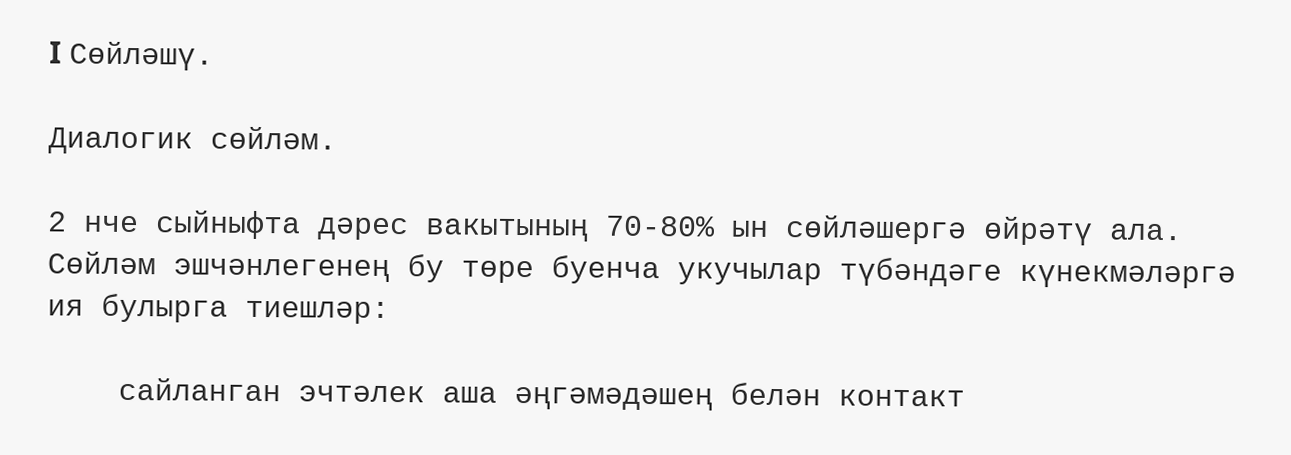I Сөйләшү.

Диалогик сөйләм.

2 нче сыйныфта дәрес вакытының 70-80% ын сөйләшергә өйрәтү ала. Сөйләм эшчәнлегенең бу төре буенча укучылар түбәндәге күнекмәләргә ия булырга тиешләр:

    сайланган эчтәлек аша әңгәмәдәшең белән контакт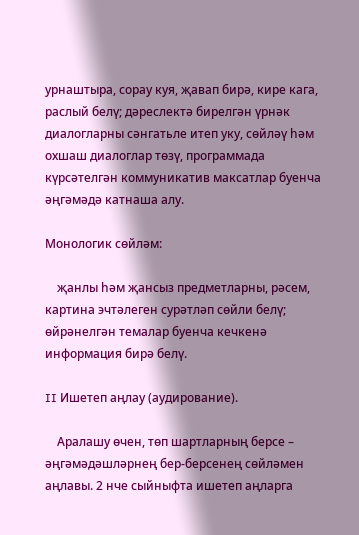урнаштыра, сорау куя, җавап бирә, кире кага, раслый белү; дәреслектә бирелгән үрнәк диалогларны сәнгатьле итеп уку, сөйләү һәм охшаш диалоглар төзү, программада күрсәтелгән коммуникатив максатлар буенча әңгәмәдә катнаша алу.

Монологик сөйләм:

    җанлы һәм җансыз предметларны, рәсем, картина эчтәлеген сурәтләп сөйли белү; өйрәнелгән темалар буенча кечкенә информация бирә белү.

II Ишетеп аңлау (аудирование).

    Аралашу өчен, төп шартларның берсе – әңгәмәдәшләрнең бер-берсенең сөйләмен аңлавы. 2 нче сыйныфта ишетеп аңларга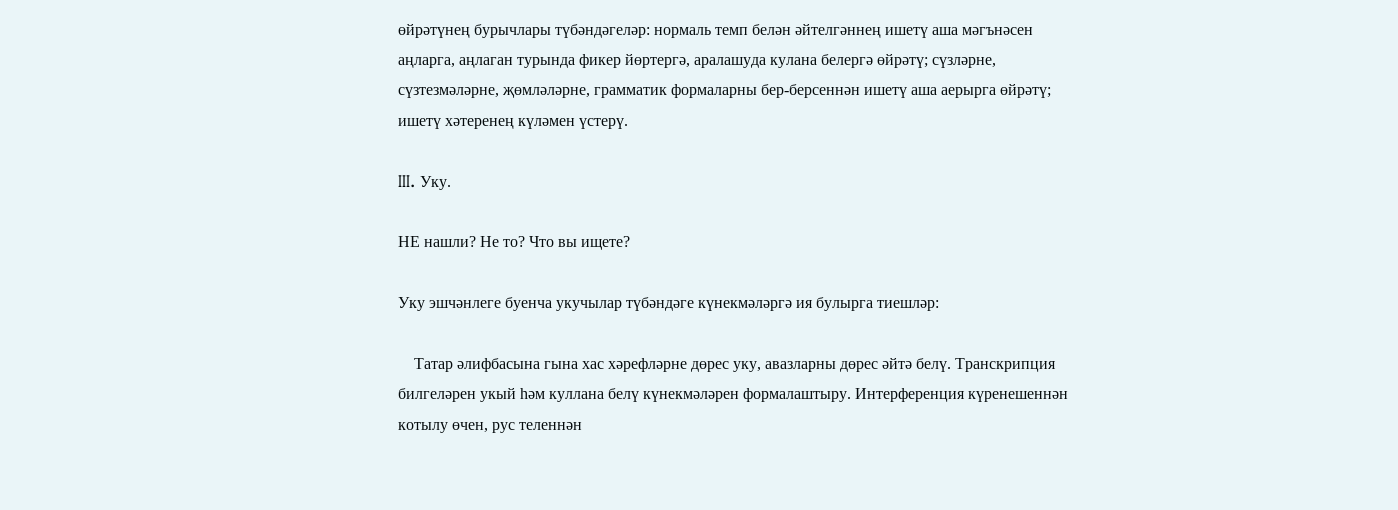өйрәтүнең бурычлары түбәндәгеләр: нормаль темп белән әйтелгәннең ишетү аша мәгънәсен аңларга, аңлаган турында фикер йөртергә, аралашуда кулана белергә өйрәтү; сүзләрне, сүзтезмәләрне, җөмләләрне, грамматик формаларны бер-берсеннән ишетү аша аерырга өйрәтү; ишетү хәтеренең күләмен үстерү.

III. Уку.

НЕ нашли? Не то? Что вы ищете?

Уку эшчәнлеге буенча укучылар түбәндәге күнекмәләргә ия булырга тиешләр:

    Татар әлифбасына гына хас хәрефләрне дөрес уку, авазларны дөрес әйтә белү. Транскрипция билгеләрен укый һәм куллана белү күнекмәләрен формалаштыру. Интерференция күренешеннән котылу өчен, рус теленнән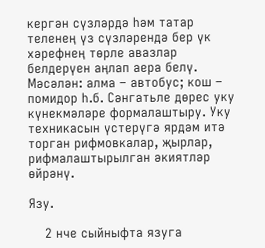кергән сүзләрдә һәм татар теленең үз сүзләрендә бер үк хәрефнең төрле авазлар белдерүен аңлап аера белү. Мәсәлән: алма – автобус; кош – помидор һ.б. Сәнгатьле дөрес уку күнекмәләре формалаштыру. Уку техникасын үстерүгә ярдәм итә торган рифмовкалар, җырлар, рифмалаштырылган әкиятләр өйрәнү.

Язу.

    2 нче сыйныфта язуга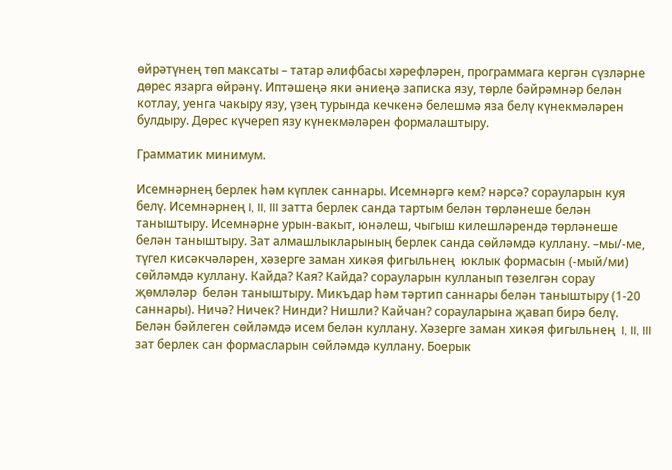өйрәтүнең төп максаты – татар әлифбасы хәрефләрен, программага кергән сүзләрне дөрес язарга өйрәнү. Иптәшеңә яки әниеңә записка язу, төрле бәйрәмнәр белән котлау, уенга чакыру язу, үзең турында кечкенә белешмә яза белү күнекмәләрен булдыру. Дөрес күчереп язу күнекмәләрен формалаштыру.

Грамматик минимум.

Исемнәрнең берлек һәм күплек саннары. Исемнәргә кем? нәрсә? сорауларын куя белү. Исемнәрнең I, II, III затта берлек санда тартым белән төрләнеше белән таныштыру. Исемнәрне урын-вакыт, юнәлеш, чыгыш килешләрендә төрләнеше белән таныштыру. Зат алмашлыкларының берлек санда сөйләмдә куллану. –мы/-ме, түгел кисәкчәләрен, хәзерге заман хикәя фигыльнең  юклык формасын (-мый/ми) сөйләмдә куллану. Кайда? Кая? Кайда? сорауларын кулланып төзелгән сорау җөмләләр  белән таныштыру. Микъдар һәм тәртип саннары белән таныштыру (1-20 саннары). Ничә? Ничек? Нинди? Нишли? Кайчан? сорауларына җавап бирә белү. Белән бәйлеген сөйләмдә исем белән куллану. Хәзерге заман хикәя фигыльнең  I, II, III зат берлек сан формасларын сөйләмдә куллану. Боерык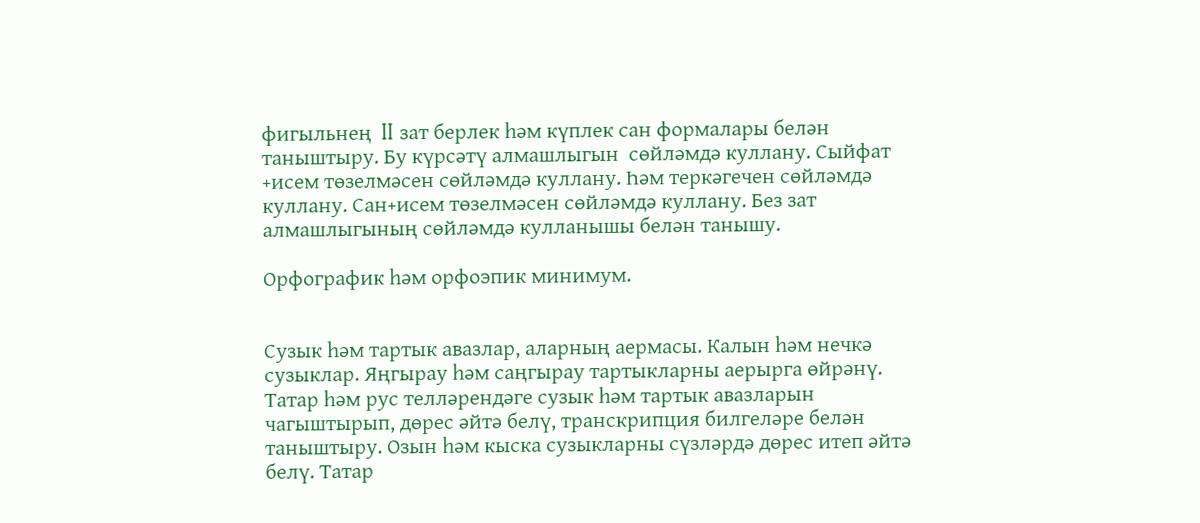фигыльнең  II зат берлек һәм күплек сан формалары белән таныштыру. Бу күрсәтү алмашлыгын  сөйләмдә куллану. Сыйфат +исем төзелмәсен сөйләмдә куллану. Һәм теркәгечен сөйләмдә куллану. Сан+исем төзелмәсен сөйләмдә куллану. Без зат алмашлыгының сөйләмдә кулланышы белән танышу.

Орфографик һәм орфоэпик минимум.


Сузык һәм тартык авазлар, аларның аермасы. Калын һәм нечкә сузыклар. Яңгырау һәм саңгырау тартыкларны аерырга өйрәнү. Татар һәм рус телләрендәге сузык һәм тартык авазларын чагыштырып, дөрес әйтә белү, транскрипция билгеләре белән таныштыру. Озын һәм кыска сузыкларны сүзләрдә дөрес итеп әйтә белү. Татар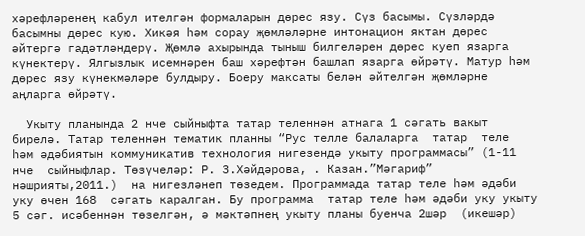хәрефләренең кабул ителгән формаларын дөрес язу. Сүз басымы. Сүзләрдә басымны дөрес кую. Хикәя һәм сорау җөмләләрне интонацион яктан дөрес әйтергә гадәтләндерү. Җөмлә ахырында тыныш билгеләрен дөрес куеп язарга күнектерү. Ялгызлык исемнәрен баш хәрефтән башлап язарга өйрәтү. Матур һәм дөрес язу күнекмәләре булдыру. Боеру максаты белән әйтелгән җөмләрне аңларга өйрәтү.

  Укыту планында 2 нче сыйныфта татар теленнән атнага 1 сәгать вакыт бирелә. Татар теленнән тематик планны “Рус телле балаларга  татар  теле  һәм әдәбиятын коммуникатив технология нигезендә укыту программасы” (1-11 нче  сыйныфлар. Төзүчеләр: Р. З.Хәйдәрова, . Казан.”Мәгариф” нәшрияты,2011.)  на нигезләнеп төзедем. Программада татар теле һәм әдәби уку өчен 168  сәгать каралган. Бу программа  татар теле һәм әдәби уку укыту 5 сәг. исәбеннән төзелгән, ә мәктәпнең укыту планы буенча 2шәр  (икешәр)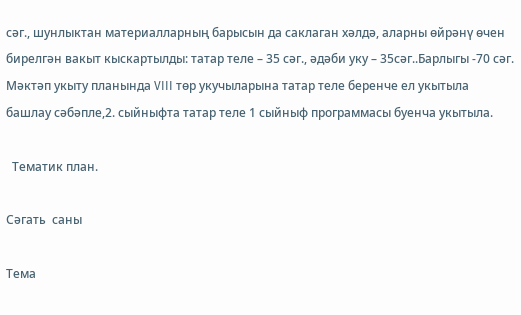сәг., шунлыктан материалларның барысын да саклаган хәлдә, аларны өйрәнү өчен бирелгән вакыт кыскартылды: татар теле – 35 сәг., әдәби уку – 35сәг..Барлыгы -70 сәг.  Мәктәп укыту планында VIII төр укучыларына татар теле беренче ел укытыла башлау сәбәпле,2. сыйныфта татар теле 1 сыйныф программасы буенча укытыла.

  Тематик план.

Сәгать  саны

Тема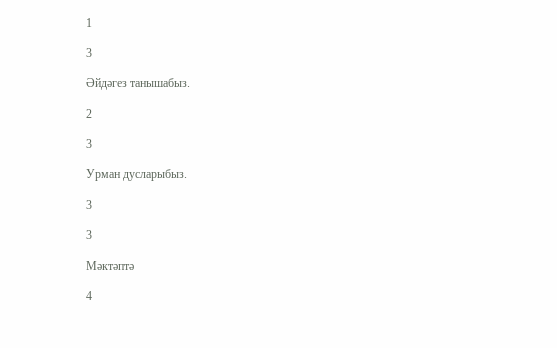1

3

Әйдәгез танышабыз.

2

3

Урман дусларыбыз.

3

3

Мәктәптә

4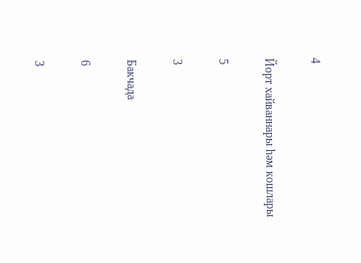4

Йорт хайваннары һәм кошлары

5

3

Бакчада

6

3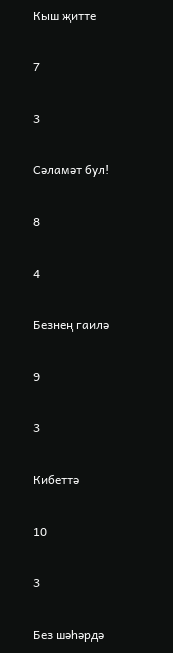Кыш җитте

7

3

Сәламәт бул!

8

4

Безнең гаилә

9

3

Кибеттә

10

3

Без шәһәрдә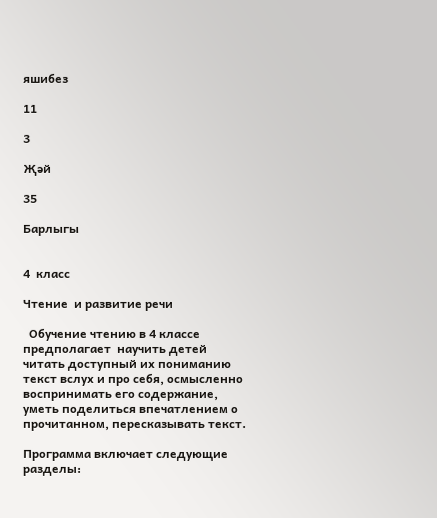яшибез

11

3

Җәй

35

Барлыгы


4  класс

Чтение  и развитие речи

  Обучение чтению в 4 классе предполагает  научить детей читать доступный их пониманию текст вслух и про себя, осмысленно воспринимать его содержание, уметь поделиться впечатлением о прочитанном, пересказывать текст.

Программа включает следующие разделы: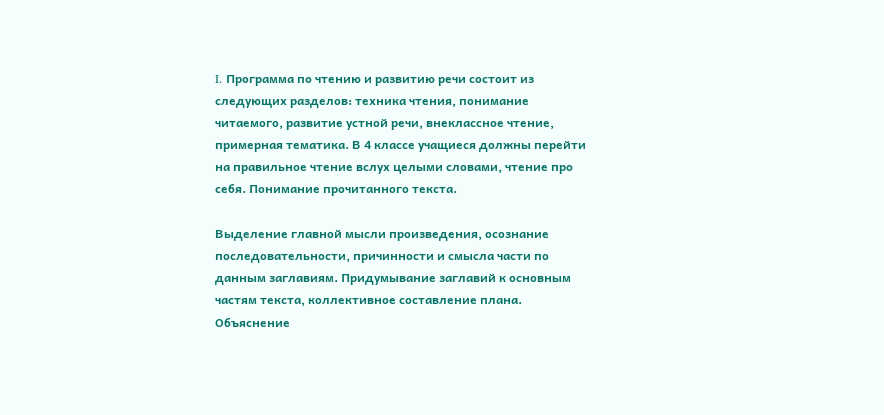I. Программа по чтению и развитию речи состоит из следующих разделов: техника чтения, понимание читаемого, развитие устной речи, внеклассное чтение, примерная тематика. В 4 классе учащиеся должны перейти на правильное чтение вслух целыми словами, чтение про себя. Понимание прочитанного текста.

Выделение главной мысли произведения, осознание последовательности, причинности и смысла части по данным заглавиям. Придумывание заглавий к основным частям текста, коллективное составление плана. Объяснение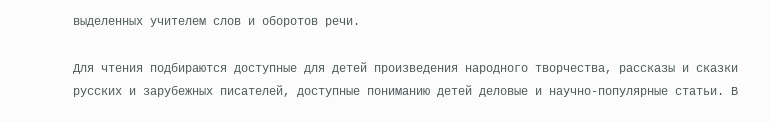выделенных учителем слов и оборотов речи.

Для чтения подбираются доступные для детей произведения народного творчества, рассказы и сказки русских и зарубежных писателей, доступные пониманию детей деловые и научно-популярные статьи. В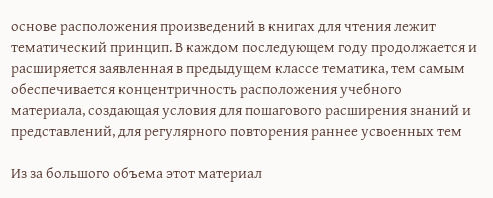основе расположения произведений в книгах для чтения лежит тематический принцип. В каждом последующем году продолжается и расширяется заявленная в предыдущем классе тематика, тем самым обеспечивается концентричность расположения учебного материала, создающая условия для пошагового расширения знаний и представлений, для регулярного повторения раннее усвоенных тем

Из за большого объема этот материал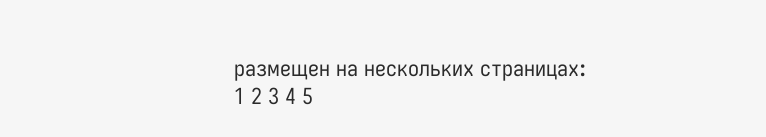размещен на нескольких страницах:
1 2 3 4 5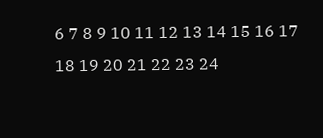6 7 8 9 10 11 12 13 14 15 16 17 18 19 20 21 22 23 24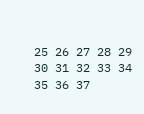25 26 27 28 29 30 31 32 33 34 35 36 37